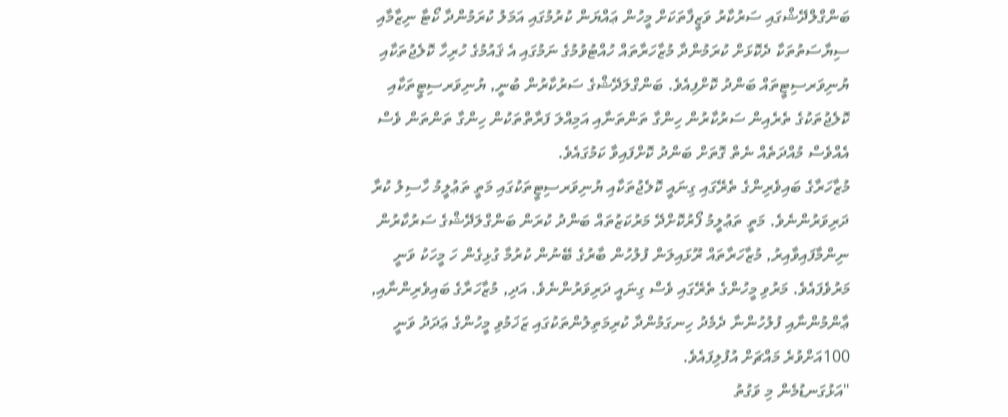ބަންގްލްދޭޝްގައި ސަރުކާރު ވަޒީފާތަކަށް މީހުން ޢައްޔަން ކުރުމުގައި އަމަލު ކުރަމުންދާ ކޯޓާ ނިޒާމާއި ސިޔާސަތުތަކާ ދެކޮޅަށް ކުރަމުންދާ މުޒާހަރާތައް ހުއްޓުވުމުގެ ނަމުގައި އެ ޤައުމުގެ ހުރިހާ ކޮލެޖުތަކާއި ޔުނިވަރސިޓީތައް ބަންދު ކޮށްފިއެވެ. ބަންގްލަދޭޝްގެ ސަރުކާރުން ބުނީ, ޔުނިވަރސިޓީތަކާއި ކޮލެޖުތަކުގެ ތެރެއިން ސަރުކާރުން ހިންގާ ތަންތަނާއި އަމިއްލަ ފަރާތްތަކުން ހިންގާ ތަންތަން ވެސް އެއްވެސް މުއްދަތެއް ނެތް ގޮތަށް ބަންދު ކޮށްފައިވާ ކަމުގައެވެ.
މުޒާހަރާގެ ބައިވެރިންގެ ތެރޭގައި ގިނައީ ކޮލެޖުތަކާއި ޔުނިވަރސިޓީތަކުގައި މަތީ ތަޢުލީމު ހާސިލު ކުރާ ދަރިވަރުންނެވެ. މަތީ ތަޢުލީމު ފޯރުކޮށްދޭ މަރުކަޒުތައް ބަންދު ކުރަން ބަންގްލަދޭޝްގެ ސަރުކާރުން ނިންމާފައިވާއިރު, މުޒާހަރާތައް ރޫޅައިލަން ފުލުހުން ބާރުގެ ބޭނުން ކުރުމާ ގުޅިގެން ހަ މީހަކު ވަނީ މަރުވެފައެވެ. މަރުވި މީހުންގެ ތެރޭގައި ވެސް ގިނައީ ދަރިވަރުންނެވެ. އަދި, މުޒާހަރާގެ ބައިވެރިންނާއި, ޢާންމުންނާއި ފުލުހުންނާ ދެމެދު ހިނގަމުންދާ ކުރިމަތިލުންތަކުގައި ޒަޚަމުވި މީހުންގެ ޢަދަދު ވަނީ 100އަށްވުރެ މައްޗަށް އުފުލިފައެވެ.
"އަޅުގަނޑުމެން މި ވަގުތު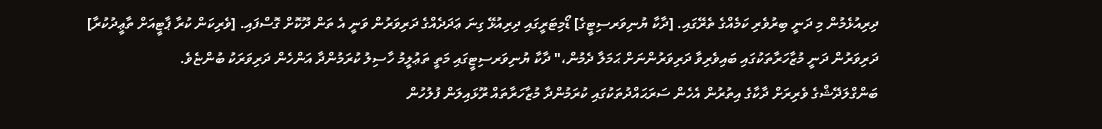ދިރިއުޅެމުން މި ދަނީ ބިރުވެރި ކަމެއްގެ ތެރޭގައި. [ދާކާ ޔުނިވަރސިޓީގެ] ޑޯމިޓަރީގައި ދިރިއުޅޭ ގިނަ ޢަދަދެއްގެ ދަރިވަރުން ވަނީ އެ ތަން ދޫކޮށް ގޮސްފައި. [ވެރިކަން ކުރާ ޕާޓީއަށް ތާޢީދުކުރާ] ދަރިވަރުން ދަނީ މުޒާހަރާތަކުގައި ބައިވެރިވާ ދަރިވަރުންނަށް ޙަމަލާ ދެމުން،" ދާކާ ޔުނިވަރސިޓީގައި މަތީ ތަޢުލީމު ހާސިލު ކުރަމުންދާ އަންހެން ދަރިވަރަކު ބުންޏެވެ.
ބަންގްލަދޭޝްގެ ވެރިރަށް ދާކާގެ އިތުރުން އެހެން ސަރަޙައްދުތަކުގައި ކުރަމުންދާ މުޒާހަރާތައް ރޫޅައިލަން ފުލުހުން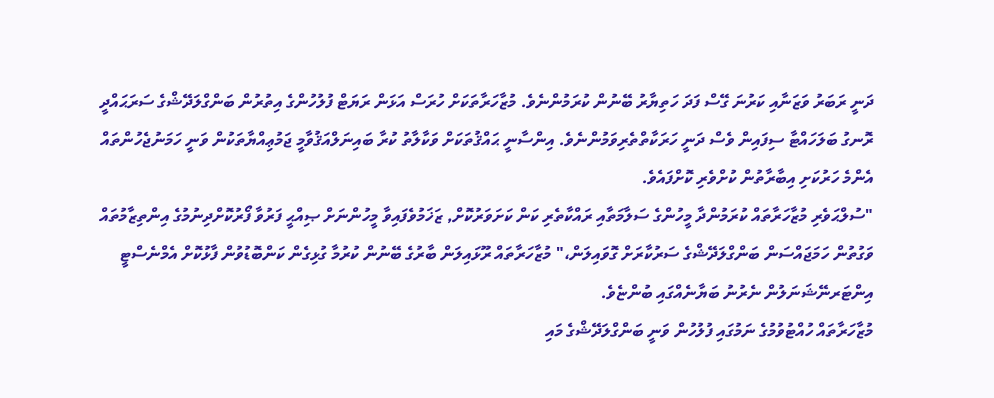ދަނީ ރަބަރު ވަޒަނާއި ކަރުނަ ގޭސް ފަދަ ހަތިޔާރު ބޭނުން ކުރަމުންނެވެ. މުޒާހަރާތަކަށް ހުރަސް އަޅަން ރަޔަޓް ފުލުހުންގެ އިތުރުން ބަންގްލަދޭޝްގެ ސަރަޙައްދީ ރޮނގު ބަލަހައްޓާ ސިފައިން ވެސް ދަނީ ހަރަކާތްތެރިވަމުންނެވެ. އިންސާނީ ޙައްޤުތަކަށް ވަކާލާތު ކުރާ ބައިނަލްއަޤުވާމީ ޖަމުޢިއްޔާތަކުން ވަނީ ހަމަނުޖެހުންތައް އެންމެ ހަރުކަށި އިބާރާތުން ކުށްވެރި ކޮށްފައެވެ.
"ސުލްޙަވެރި މުޒާހަރާތައް ކުރަމުންދާ މީހުންގެ ސަލާމަތާއި ރައްކާތެރި ކަން ކަށަވަރުކޮށް, ޒަޚަމުވެފައިވާ މީހުންނަށް ޞިއްޙީ ފަރުވާ ފޯރުކޮށްދިނުމުގެ އިންތިޒާމުތައް ވަގުތުން ހަމަޖައްސަން ބަންގްލަދޭޝްގެ ސަރުކާރަށް ގޮވައިލަން،" މުޒާހަރާތައް ރޫޅައިލަން ބާރުގެ ބޭނުން ކުރުމާ ގުޅިގެން ކަންބޮޑުވުން ފާޅުކޮށް އެމްނެސްޓީ އިންޓަރނޭޝަނަލުން ނެރުނު ބަޔާނެއްގައި ބުންޏެވެ.
މުޒާހަރާތައް ހުއްޓުވުމުގެ ނަމުގައި ފުލުހުން ވަނީ ބަންގްލަދޭޝްގެ މައި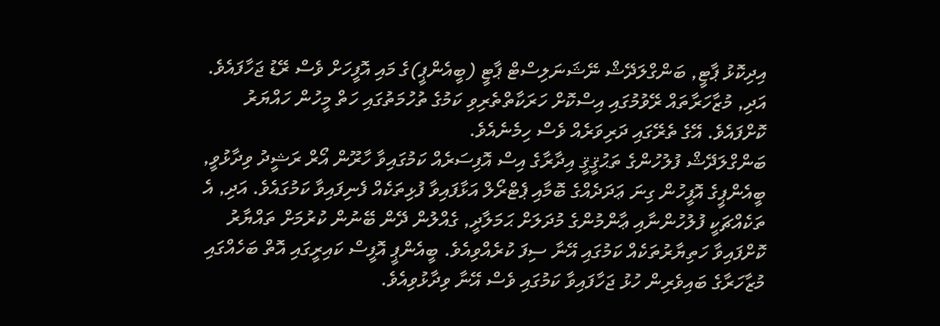އިދިކޮޅު ޕާޓީ, ބަންގްލަދޭޝް ނޭޝަނަލިސްޓް ޕާޓީ (ބީއެންޕީ)ގެ މައި އޮފީހަށް ވެސް ރޭޑު ޖަހާފައެވެ. އަދި, މުޒާހަރާތައް ރޭވުމުގައި އިސްކޮށް ހަރަކާތްތެރިވި ކަމުގެ ތުހުމަތުގައި ހަތް މީހުން ހައްޔަރު ކޮށްފައެވެ. އޭގެ ތެރޭގައި ދަރިވަރެއް ވެސް ހިމެނެއެވެ.
ބަންގްލަދޭޝް ފުލުހުންގެ ތަޙުޤީޤީ އިދާރާގެ އިސް އޮފިސަރެއް ކަމުގައިވާ ހާރޫން އޯރް ރަޝީދު ވިދާޅުވީ, ބީއެންޕީގެ އޮފީހުން ގިނަ ޢަދަދެއްގެ ބޮމާއި ޕެޓްރޯލް އަޅާފައިވާ ފުޅިތަކެއް ފެނިފައިވާ ކަމުގައެވެ. އަދި, އެ ތަކެއްޗަކީ ފުލުހުންނާއި ޢާންމުންގެ މުދަލަށް ޙަމަލާދީ, ގެއްލުން ދޭން ބޭނުން ކުރުމަށް ތައްޔާރު ކޮށްފައިވާ ހަތިޔާރުތަކެއް ކަމުގައި އޭނާ ސިފަ ކުރެއްވިއެވެ. ބީއެންޕީ އޮފީސް ކައިރީގައި އޮތް ބަހެއްގައި މުޒާހަރާގެ ބައިވެރިން ހުޅު ޖަހާފައިވާ ކަމުގައި ވެސް އޭނާ ވިދާޅުވިއެވެ.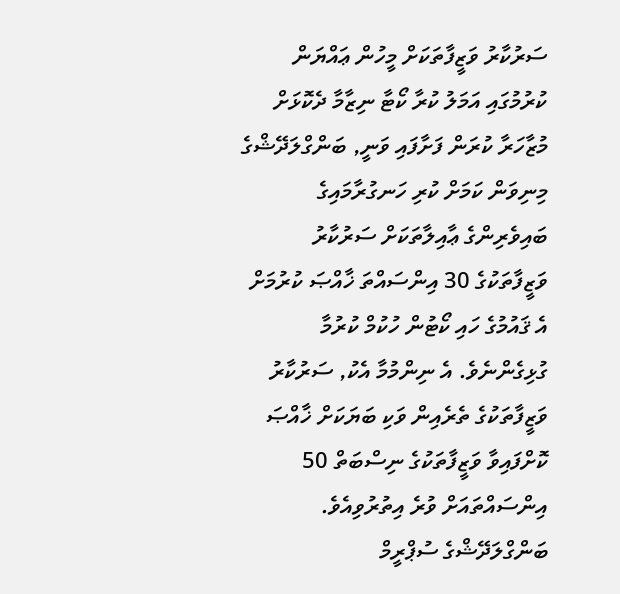ސަރުކާރު ވަޒީފާތަކަށް މީހުން ޢައްޔަން ކުރުމުގައި އަމަލު ކުރާ ކޯޓާ ނިޒާމާ ދެކޮޅަށް މުޒާހަރާ ކުރަން ފަށާފައި ވަނީ, ބަންގްލަދޭޝްގެ މިނިވަން ކަމަށް ކުރި ހަނގުރާމައިގެ ބައިވެރިންގެ ޢާއިލާތަކަށް ސަރުކާރު ވަޒީފާތަކުގެ 30 އިންސައްތަ ޚާއްޞަ ކުރުމަށް އެ ޤައުމުގެ ހައި ކޯޓުން ހުކުމް ކުރުމާ ގުޅިގެންނެވެ. އެ ނިންމުމާ އެކު, ސަރުކާރު ވަޒީފާތަކުގެ ތެރެއިން ވަކި ބަޔަކަށް ޚާއްޞަ ކޮށްފައިވާ ވަޒީފާތަކުގެ ނިސްބަތް 50 އިންސައްތައަށް ވުރެ އިތުރުވިއެވެ. ބަންގްލަދޭޝްގެ ސުޕްރީމް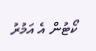ކޯޓުން އެ އަމުރު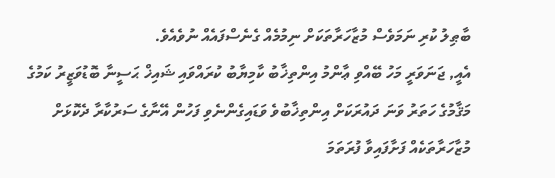ބާޠިލު ކުރި ނަމަވެސް މުޒާހަރާތަކަށް ނިމުމެއް ގެނެސްފައެއް ނުވެއެވެ.
އެއީ, ޖަނަވަރީ މަހު ބޭއްވި ޢާންމު އިންތިޚާބު ކާމިޔާބު ކުރައްވައި ޝައިޚް ޙަސީނާ ބޮޑުވަޒީރު ކަމުގެ މަޤާމުގެ ހަތަރު ވަނަ ދައުރަކަށް އިންތިޚާބުވެ ވަޑައިގެންނެވި ފަހުން އޭނާގެ ސަރުކާރާ ދެކޮޅަށް މުޒާހަރާތަކެއް ފަށާފައިވާ ފުރަތަމަ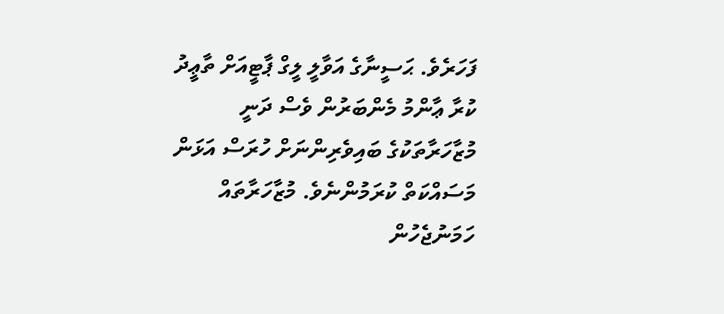ފަހަރެވެ. ޙަސީނާގެ އަވާލީ ލީގް ޕާޓީއަށް ތާޢީދު ކުރާ ޢާންމު މެންބަރުން ވެސް ދަނީ މުޒާހަރާތަކުގެ ބައިވެރިންނަށް ހުރަސް އަޅަން މަސައްކަތް ކުރަމުންނެވެ. މުޒާހަރާތައް ހަމަނުޖެހުން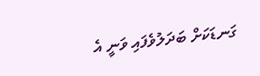ގަނޑަކަށް ބަދަލުވެފައި ވަނީ އެ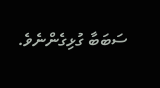ސަބަބާ ގުޅިގެންނެވެ.